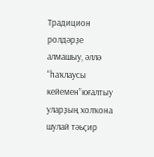Традицион ролдәрҙе алмашыу, әллә “һаҡлаусы кейемен”юғалтыу уларҙың холҡона шулай тәьҫир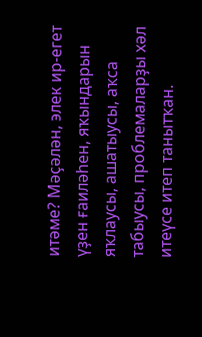итәме? Мәҫәлән, элек ир-егет үҙен ғаиләһен, яҡындарын яҡлаусы, ашатыусы, аҡса табыусы, проблемаларҙы хәл итеүсе итеп танытҡан.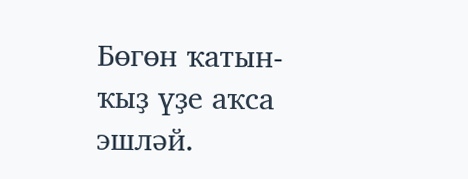Бөгөн ҡатын-ҡыҙ үҙе аҡса эшләй.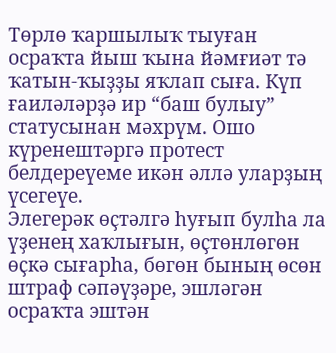Төрлө ҡаршылыҡ тыуған осраҡта йыш ҡына йәмғиәт тә ҡатын-ҡыҙҙы яҡлап сыға. Күп ғаиләләрҙә ир “баш булыу” статусынан мәхрүм. Ошо күренештәргә протест белдереүеме икән әллә уларҙың үсегеүе.
Элегерәк өҫтәлгә һуғып булһа ла үҙенең хаҡлығын, өҫтөнлөгөн өҫкә сығарһа, бөгөн бының өсөн штраф сәпәүҙәре, эшләгән осраҡта эштән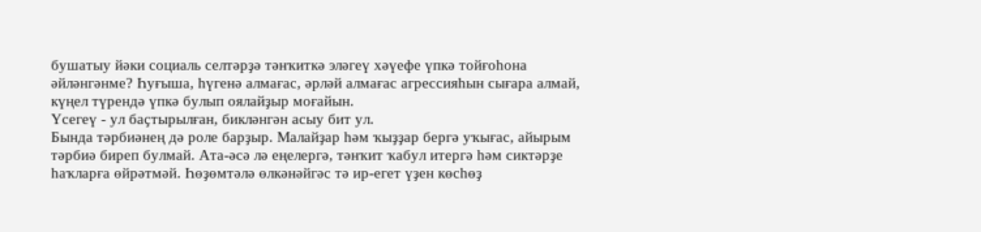бушатыу йәки социаль селтәрҙә тәнҡиткә эләгеү хәүефе үпкә тойғоһона әйләнгәнме? Һуғыша, һүгенә алмағас, әрләй алмағас агрессияһын сығара алмай, күңел түрендә үпкә булып оялайҙыр моғайын.
Үсегеү - ул баҫтырылған, бикләнгән асыу бит ул.
Бында тәрбиәнең дә роле барҙыр. Малайҙар һәм ҡыҙҙар бергә уҡығас, айырым тәрбиә биреп булмай. Ата-әсә лә еңелергә, тәнҡит ҡабул итергә һәм сиктәрҙе һаҡларға өйрәтмәй. Һөҙөмтәлә өлкәнәйгәс тә ир-егет үҙен көсһөҙ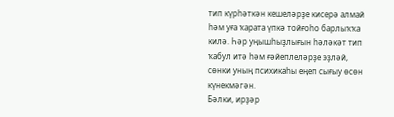тип күрһәткән кешеләрҙе кисерә алмай һәм уға ҡарата үпкә тойғоһо барлыҡҡа килә. Һәр уңышһыҙлығын һәләкәт тип ҡабул итә һәм ғәйеплеләрҙе эҙләй, сөнки уның психикаһы еңеп сығыу өсөн күнекмәгән.
Бәлки, ирҙәр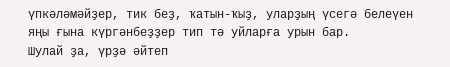үпкәләмәйҙер, тик беҙ, ҡатын-ҡыҙ, уларҙың үсегә белеүен яңы ғына күргәнбеҙҙер тип тә уйларға урын бар.
Шулай ҙа, үрҙә әйтеп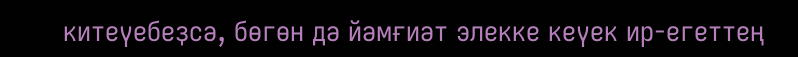китеүебеҙсә, бөгөн дә йәмғиәт элекке кеүек ир-егеттең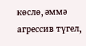көслө, әммә агрессив түгел,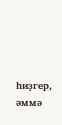һиҙгер, әммә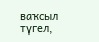ваҡсыл түгел,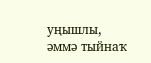уңышлы, әммә тыйнаҡ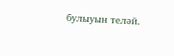булыуын теләй.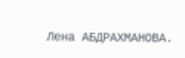Лена АБДРАХМАНОВА.